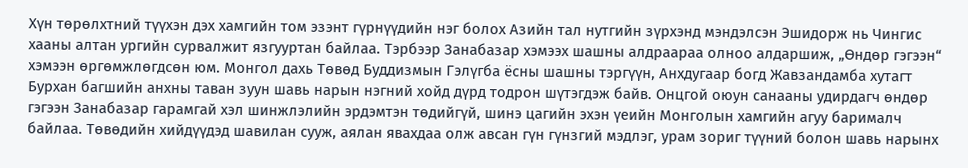Хүн төрөлхтний түүхэн дэх хамгийн том эзэнт гүрнүүдийн нэг болох Азийн тал нутгийн зүрхэнд мэндэлсэн Эшидорж нь Чингис хааны алтан ургийн сурвалжит язгууртан байлаа. Тэрбээр Занабазар хэмээх шашны алдраараа олноо алдаршиж, „Өндөр гэгээн“ хэмээн өргөмжлөгдсөн юм. Монгол дахь Төвөд Буддизмын Гэлүгба ёсны шашны тэргүүн, Анхдугаар богд Жавзандамба хутагт Бурхан багшийн анхны таван зуун шавь нарын нэгний хойд дүрд тодрон шүтэгдэж байв. Онцгой оюун санааны удирдагч өндөр гэгээн Занабазар гарамгай хэл шинжлэлийн эрдэмтэн төдийгүй, шинэ цагийн эхэн үеийн Монголын хамгийн агуу барималч байлаа. Төвөдийн хийдүүдэд шавилан сууж, аялан явахдаа олж авсан гүн гүнзгий мэдлэг, урам зориг түүний болон шавь нарынх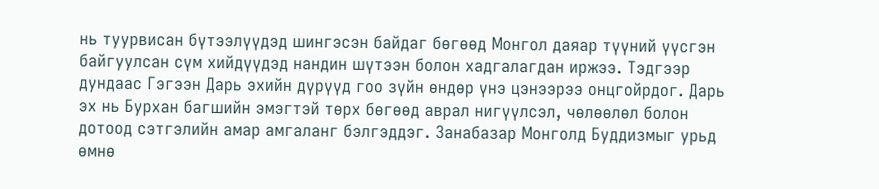нь туурвисан бүтээлүүдэд шингэсэн байдаг бөгөөд Монгол даяар түүний үүсгэн байгуулсан сүм хийдүүдэд нандин шүтээн болон хадгалагдан иржээ. Тэдгээр дундаас Гэгээн Дарь эхийн дүрүүд гоо зүйн өндөр үнэ цэнээрээ онцгойрдог. Дарь эх нь Бурхан багшийн эмэгтэй төрх бөгөөд аврал нигүүлсэл, чөлөөлөл болон дотоод сэтгэлийн амар амгаланг бэлгэддэг. Занабазар Монголд Буддизмыг урьд өмнө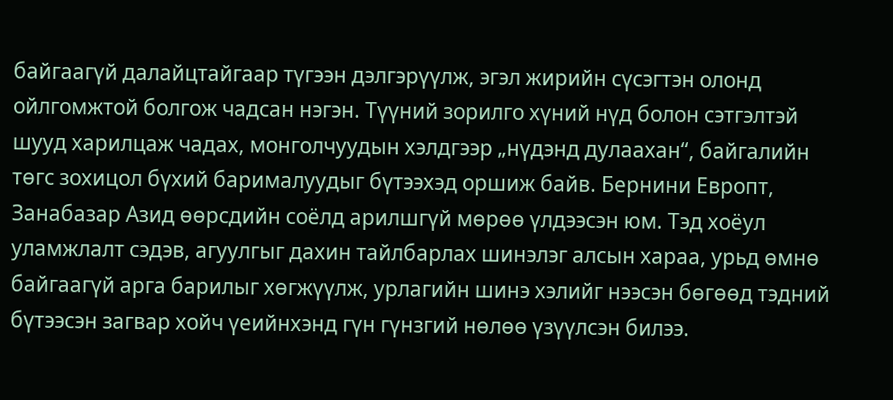байгаагүй далайцтайгаар түгээн дэлгэрүүлж, эгэл жирийн сүсэгтэн олонд ойлгомжтой болгож чадсан нэгэн. Түүний зорилго хүний нүд болон сэтгэлтэй шууд харилцаж чадах, монголчуудын хэлдгээр „нүдэнд дулаахан“, байгалийн төгс зохицол бүхий барималуудыг бүтээхэд оршиж байв. Бернини Европт, Занабазар Азид өөрсдийн соёлд арилшгүй мөрөө үлдээсэн юм. Тэд хоёул уламжлалт сэдэв, агуулгыг дахин тайлбарлах шинэлэг алсын хараа, урьд өмнө байгаагүй арга барилыг хөгжүүлж, урлагийн шинэ хэлийг нээсэн бөгөөд тэдний бүтээсэн загвар хойч үеийнхэнд гүн гүнзгий нөлөө үзүүлсэн билээ.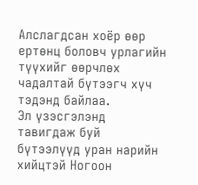Алслагдсан хоёр өөр ертөнц боловч урлагийн түүхийг өөрчлөх чадалтай бүтээгч хүч тэдэнд байлаа.
Эл үзэсгэлэнд тавигдаж буй бүтээлүүд уран нарийн хийцтэй Ногоон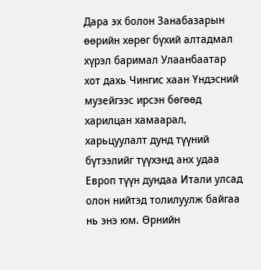Дара эх болон Занабазарын өөрийн хөрөг бүхий алтадмал хүрэл баримал Улаанбаатар хот дахь Чингис хаан Үндэсний музейгээс ирсэн бөгөөд харилцан хамаарал, харьцуулалт дунд түүний бүтээлийг түүхэнд анх удаа Европ түүн дундаа Итали улсад олон нийтэд толилуулж байгаа нь энэ юм. Өрнийн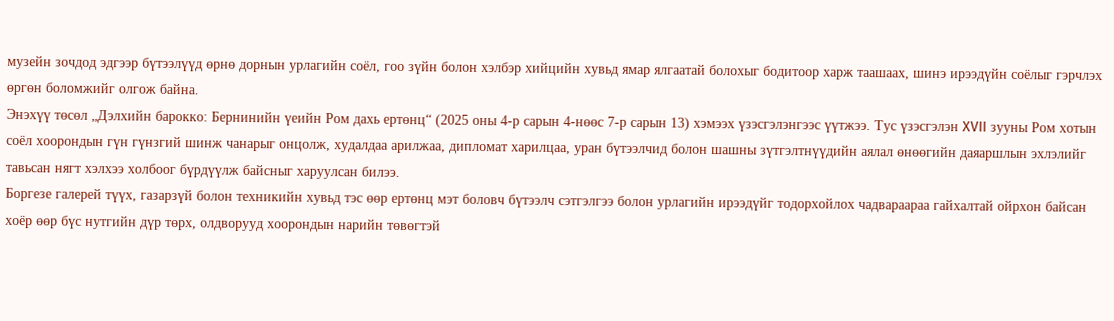музейн зочдод эдгээр бүтээлүүд өрнө дорнын урлагийн соёл, гоо зүйн болон хэлбэр хийцийн хувьд ямар ялгаатай болохыг бодитоор харж таашаах, шинэ ирээдүйн соёлыг гэрчлэх өргөн боломжийг олгож байна.
Энэхүү төсөл „Дэлхийн барокко: Бернинийн үеийн Ром дахь ертөнц“ (2025 оны 4-р сарын 4-нөөс 7-р сарын 13) хэмээх үзэсгэлэнгээс үүтжээ. Тус үзэсгэлэн XVII зууны Ром хотын соёл хоорондын гүн гүнзгий шинж чанарыг онцолж, худалдаа арилжаа, дипломат харилцаа, уран бүтээлчид болон шашны зүтгэлтнүүдийн аялал өнөөгийн даяаршлын эхлэлийг тавьсан нягт хэлхээ холбоог бүрдүүлж байсныг харуулсан билээ.
Боргезе галерей түүх, газарзүй болон техникийн хувьд тэс өөр ертөнц мэт боловч бүтээлч сэтгэлгээ болон урлагийн ирээдүйг тодорхойлох чадвараараа гайхалтай ойрхон байсан хоёр өөр бүс нутгийн дүр төрх, олдворууд хоорондын нарийн төвөгтэй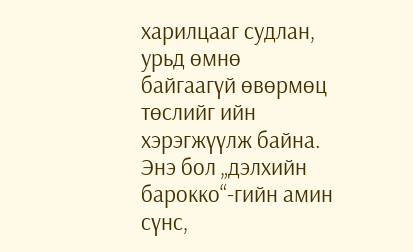харилцааг судлан, урьд өмнө байгаагүй өвөрмөц төслийг ийн хэрэгжүүлж байна. Энэ бол „дэлхийн барокко“-гийн амин сүнс,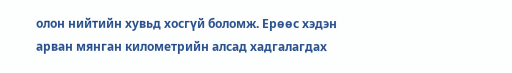олон нийтийн хувьд хосгүй боломж. Ерөөс хэдэн арван мянган километрийн алсад хадгалагдах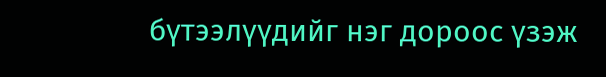бүтээлүүдийг нэг дороос үзэж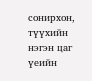сонирхон, түүхийн нэгэн цаг үеийн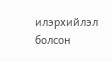илэрхийлэл болсон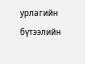урлагийн бүтээлийн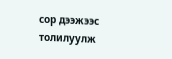сор дээжээс толилуулж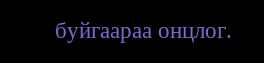буйгаараа онцлог.